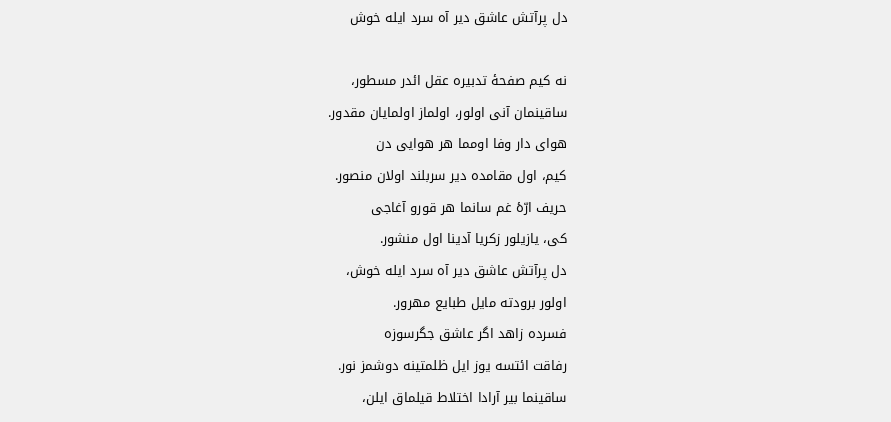دل پرآتش عاشق دیر آه سرد ایله خوش

نه کیم صفحۀ تدبیره عقل ائدر مسطور،
ساقینمان آنی اولور، اولماز اولمایان مقدور.
هوای دار وفا اومما هر هوایی دن
کیم، اول مقامده دیر سربلند اولان منصور.
حریف ارّۀ غم سانما هر قورو آغاجی
کی، یازیلور زکریا آدینا اول منشور.
دل پرآتش عاشق دیر آه سرد ایله خوش،
اولور برودته مایل طبایع مهرور.
فسرده زاهد اگر عاشق جگرسوزه
رفاقت ائتسه یوز ایل ظلمتینه دوشمز نور.
ساقینما بیر آرادا اختلاط قیلماق ایلن،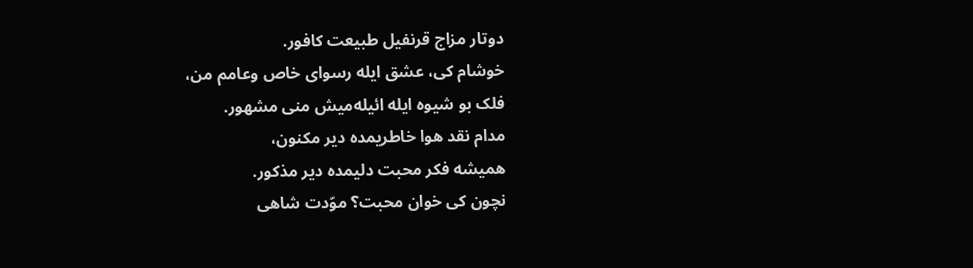دوتار مزاج قرنفیل طبیعت کافور.
خوشام کی، عشق ایله رسوای خاص وعامم من،
فلک بو شیوه ایله ائیله‌میش منی مشهور.
مدام نقد هوا خاطریمده دیر مکنون،
همیشه فکر محبت دلیمده دیر مذکور.
نچون کی خوان محبت؟ موّدت شاهی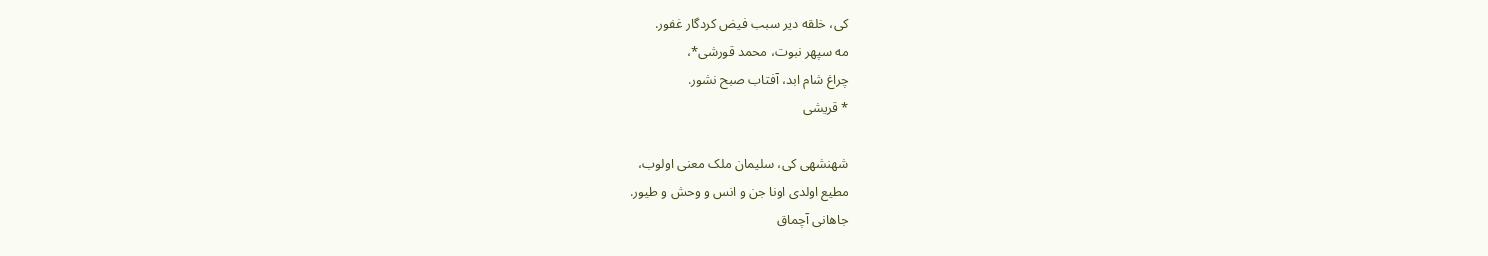کی، خلقه دیر سبب فیض کردگار غفور.
مه سپهر نبوت، محمد قورشی*،
چراغ شام ابد، آفتاب صبح نشور.
* قریشی

شهنشهی کی، سلیمان ملک معنی اولوب،
مطیع اولدی اونا جن و انس و وحش و طیور.
جاهانی آچماق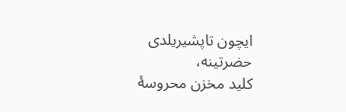ایچون تاپشیریلدی حضرتینه،
کلید مخزن محروسۀ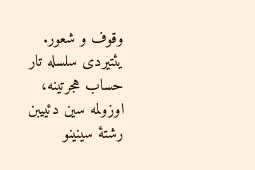وقوف و شعور.
یئتیردی سلسله تار حساب هجرتینه،
اوزولمه سین دئییبن رشتۀ سینینو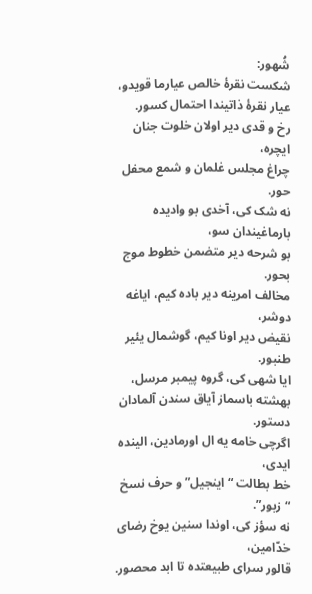شُهور:
شکست نقرۀ خالص عیارما قویدو،
عیار نقرۀ ذاتیندا احتمال کسور.
رخ و قدی دیر اولان خلوت جنان ایچره،
چراغ مجلس غلمان و شمع محفل حور.
نه شک کی، آخدی بو وادیده بارماغیندان سو،
بو شرحه دیر متضمن خطوط موج بحور.
مخالف امرینه دیر باده کیم، ایاغه دوشر،
نقیض دیر اونا کیم، گوشمال یئیر طنبور.
ایا شهی کی، گروه پیمبر مرسل،
بهشته باسماز آیاق سندن آلمادان دستور.
اگرچی خامه یه ال اورمادین، الینده ایدی،
خط بطالت “اینجیل” و حرف نسخ “زبور”.
نه سؤز کی، اوندا سنین یوخ رضای خدّامین،
قالور سرای طبیعتده تا ابد محصور.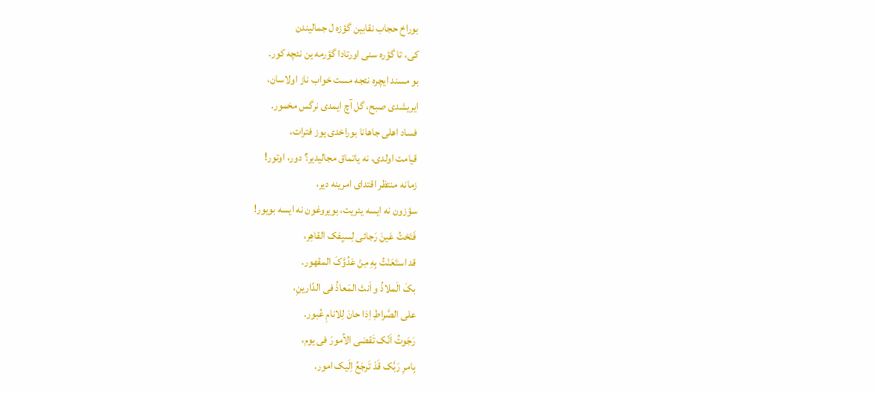بوراخ حجاب نقابین گؤزه ل جمالیندن
کی، تا گؤره سنی اورتادا گؤرمه ین نئچه کور.
بو مسند ایچره نئجه مست خواب ناز اولاسان،
ایریشدی صبح، گل آچ ایمدی نرگس مخمور.
فساد اهلی جاهانا بوراخدی یوز فترات،
قیامت اولدی، نه یاتماق مجالیدیر؟ دور، اوتور!
زمانه منتظر اقتدای امرینه دیر،
سؤزون نه ایسه یئریت، بویروغون نه ایسه بویور!
فَتَحْتُ عَینَ رَجائی لِسیِفک القاهِر،
قد استَعَنْتُ بِهِ مِنْ عَدُوَّکَ المقهور.
بکَ الَملاذُ و اَنتَ المَعاذُ فی الدّارینِ،
علی الصَّراطِ اِذا حانَ لِلانامِ عُبور.
رَجَوتُ اَنّک تَقضی الاُمورَ فی یوم،
بِامرِ رَبَّک قَدْ تَرجَعُ اِلَیک امور.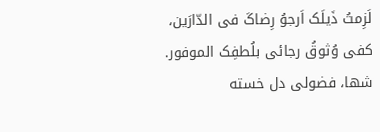لَزِمتُ ذَیلَک اَرجوُ رِضاکَ فی الدّارَین،
کفی وُثوقُ رجائی بلُطفِک الموفور.
شها، فضولی دل خسته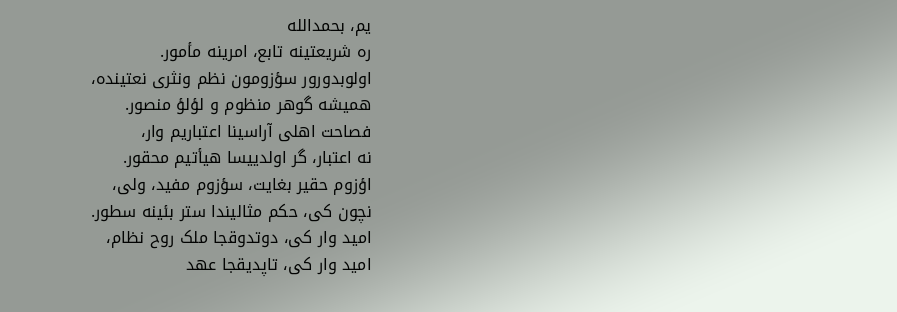یم، بحمدالله
ره شریعتینه تابع، امرینه مأمور.
اولوبدورور سؤزومون نظم ونثری نعتینده،
همیشه گوهر منظوم و لؤلؤ منصور.
فصاحت اهلی آراسینا اعتباریم وار،
نه اعتبار، گر اولدییسا هیأتیم محقور.
اؤزوم حقیر بغایت، سؤزوم مفید، ولی،
نچون کی، حکم مثالیندا ستر بئینه سطور.
امید وار کی، دوتدوقجا ملک روح نظام،
امید وار کی، تاپدیقجا عهد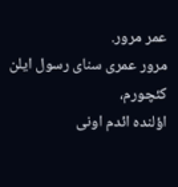عمر مرور.
مرور عمری سنای رسول ایلن کئچورم،
اؤلنده ائدم اونی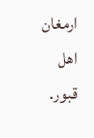ارمغان اهل قبور.